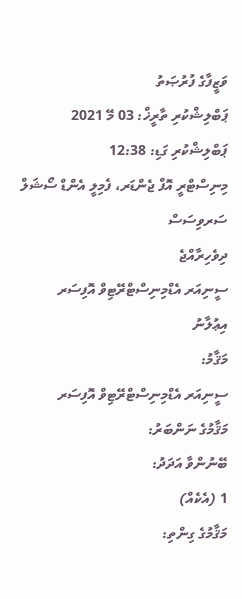ވަޒީފާގެ ފުރުޞަތު
ޕަބްލިޝްކުރި ތާރީޚް: 03 މޭ 2021
ޕަބްލިޝްކުރި ގަޑި: 12:38
މިނިސްޓްރީ އޮފް ޖެންޑަރ، ފެމިލީ އެންޑް ސޯޝަލް ސަރވިސަސް
ދިވެހިރާއްޖެ
ސީނިއަރ އެޑްމިނިސްޓްރޭޓިވް އޮފިސަރ
އިޢުލާނު
މަޤާމު:
ސީނިއަރ އެޑްމިނިސްޓްރޭޓިވް އޮފިސަރ
މަޤާމުގެ ނަންބަރު:
ބޭނުންވާ އަދަދު:
1 (އެކެއް)
މަޤާމުގެ ގިންތި: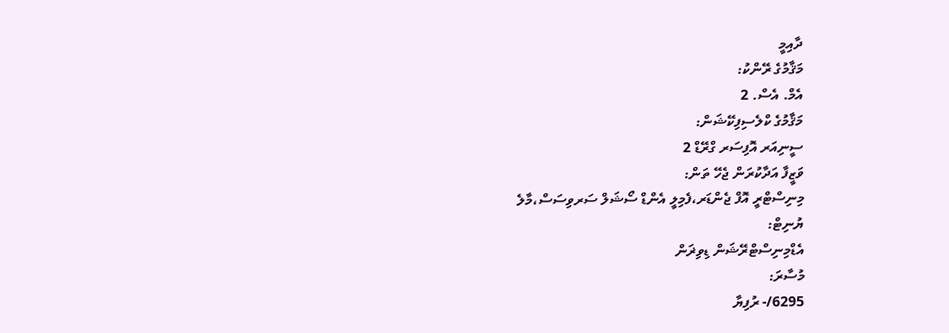ދާއިމީ
މަޤާމުގެ ރޭންކު:
އެމް. އެސް. 2
މަޤާމުގެ ކްލެސިފިކޭޝަން:
ސީނިއަރ އޮފިސަރ ގްރޭޑް 2
ވަޒީފާ އަދާކުރަން ޖެހޭ ތަން:
މިނިސްޓްރީ އޮފް ޖެންޑަރ،ފެމިލީ އެންޑް ސޯޝަލް ސަރވިސަސް،މާލެ
ޔުނިޓް:
އެޑްމިނިސްޓްރޭޝަން ޑިވިޜަން
މުސާރަ:
6295/- ރުފިޔާ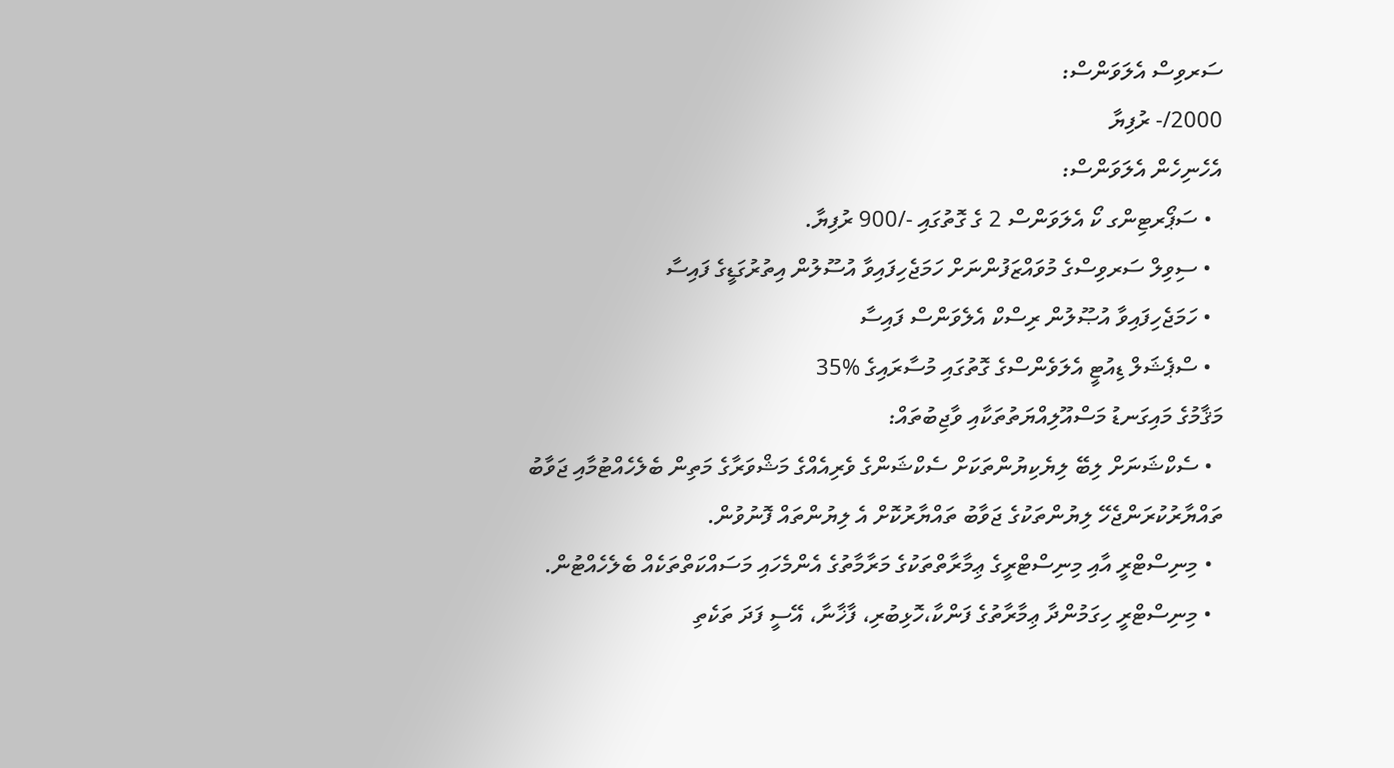ސަރވިސް އެލަވަންސް:
2000/- ރުފިޔާ
އެހެނިހެން އެލަވަންސް:
  • ސަޕޯރޓިންގ ކޯ އެލަވަންސް 2 ގެ ގޮތުގައި -/900 ރުފިޔާ.
  • ސިވިލް ސަރވިސްގެ މުވައްޒަފުންނަށް ހަމަޖެހިފައިވާ އުސޫލުން އިތުރުގަޑީގެ ފައިސާ
  • ހަމަޖެހިފައިވާ އުޞޫލުން ރިސްކް އެލެވަންސް ފައިސާ
  • ސްޕެޝަލް ޑިއުޓީ އެލަވެންސްގެ ގޮތުގައި މުސާރައިގެ %35
މަޤާމުގެ މައިގަނޑު މަސްއޫލިއްޔަތުތަކާއި ވާޖިބުތައް:
  • ސެކްޝަނަށް ލިބޭ ލިޔެކިޔުންތަކަށް ސެކްޝަންގެ ވެރިއެއްގެ މަޝްވަރާގެ މަތިން ބެލެހެއްޓުމާއި ޖަވާބު ތައްޔާރުކުރަންޖެހޭ ލިޔުންތަކުގެ ޖަވާބު ތައްޔާރުކޮށް އެ ލިޔުންތައް ފޮނުވުން.
  • މިނިސްޓްރީ އާއި މިނިސްޓްރީގެ ޢިމާރާތްތަކުގެ މަރާމާތުގެ އެންމެހައި މަސައްކަތްތަކެއް ބެލެހެއްޓުން.
  • މިނިސްޓްރީ ހިގަމުންދާ ޢިމާރާތުގެ ފަންކާ،ހޮޅިބުރި، ފާޚާނާ، އޭސީ ފަދަ ތަކެތި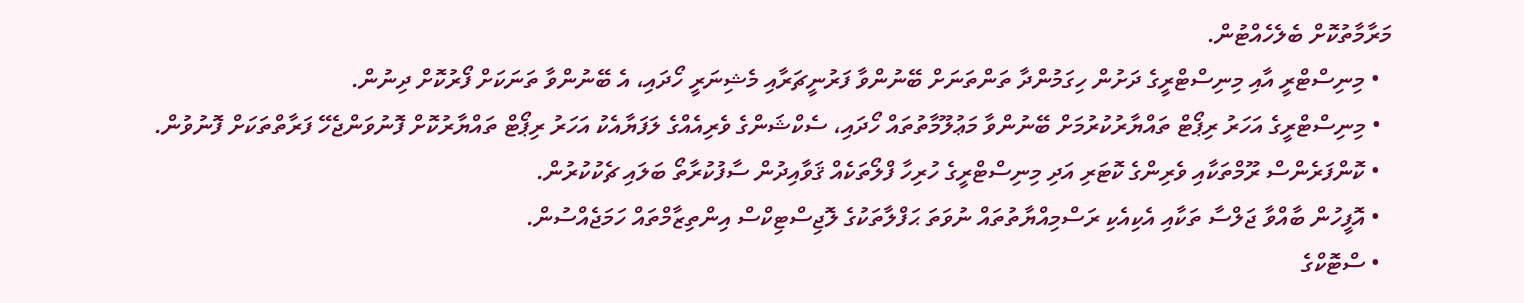މަރާމާތުކޮށް ބެލެހެއްޓުން.
  • މިނިސްޓްރީ އާއި މިނިސްޓްރީގެ ދަށުން ހިގަމުންދާ ތަންތަނަށް ބޭނުންވާ ފަރުނީޗަރާއި މެޝިނަރީ ހޯދައި، އެ ބޭނުންވާ ތަނަކަށް ފޯރުކޮށް ދިނުން.
  • މިނިސްޓްރީގެ އަހަރު ރިޕޯޓް ތައްޔާރުކުރުމަށް ބޭނުންވާ މަޢުލޫމާތުތައް ހޯދައި، ސެކްޝަންގެ ވެރިއެއްގެ ލަފަޔާއެކު އަހަރު ރިޕޯޓް ތައްޔާރުކޮށް ފޮނުވަންޖެހޭ ފަރާތްތަކަށް ފޮނުވުން.
  • ކޮންފަރެންސް ރޫމްތަކާއި ވެރިންގެ ކޮޓަރި އަދި މިނިސްޓްރީގެ ހުރިހާ ފްލޯތަކެއް ޤަވާއިދުން ސާފުކުރާތޯ ބަލައި ޗެކުކުރުން.
  • އޮފީހުން ބާއްވާ ޖަލްސާ ތަކާއި އެކިއެކި ރަސްމިއްޔާތުތައް ނުވަތަ ޙަފްލާތަކުގެ ލޮޖިސްޓިކްސް އިންތިޒާމްތައް ހަމަޖެއްސުން.
  • ސްޓޮކްގެ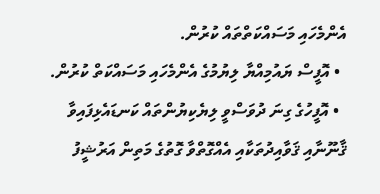އެންމެހައި މަސައްކަތްތައް ކުރުން.
  • އޮފީސް ޔައުމިއްޔާ ލިޔުމުގެ އެންމެހައި މަސައްކަތް ކުރުން.
  • އޮފީހުގެ ގިނަ ދުވަސްވީ ލިޔެކިޔުންތައް ކަނޑައެޅިފައިވާ ޤާނޫނާއި ޤަވާއިދުތަކާއި އެއްގޮތްވާ ގޮތުގެ މަތިން އަރުޝީފު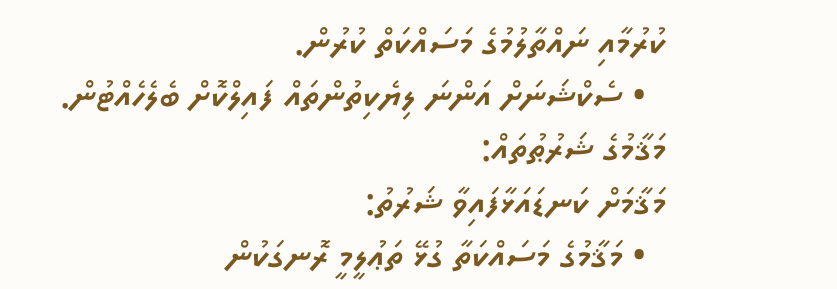ކުރުމާއި ނައްތާލުމުގެ މަސައްކަތް ކުރުން.
  • ސެކްޝަނަށް އަންނަ ލިޔެކިތުންތައް ފައިލްކޮށް ބެލެހެއްޓުން.
މަޤާމުގެ ޝަރުޠުތައް:
މަޤާމަށް ކަނޑައަޅާފައިވާ ޝަރުތު:
  • މަޤާމުގެ މަސައްކަތާ ގުޅޭ ތަޢުލީމީ ރޮނގަކުން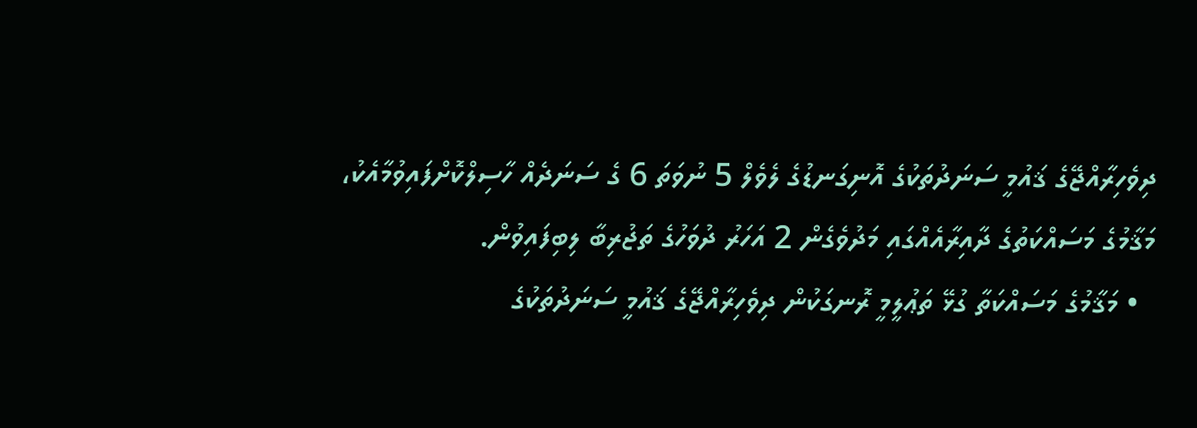ދިވެހިރާއްޖޭގެ ޤައުމީ ސަނަދުތަކުގެ އޮނިގަނޑުގެ ލެވެލް 5 ނުވަތަ 6 ގެ ސަނަދެއް ހާސިލްކޮށްފައިވުމާއެކު، މަޤާމުގެ މަސައްކަތުގެ ދާއިރާއެއްގައި މަދުވެގެން 2 އަހަރު ދުވަހުގެ ތަޖުރިބާ ލިބިފައިވުން.
  • މަޤާމުގެ މަސައްކަތާ ގުޅޭ ތަޢުލީމީ ރޮނގަކުން ދިވެހިރާއްޖޭގެ ޤައުމީ ސަނަދުތަކުގެ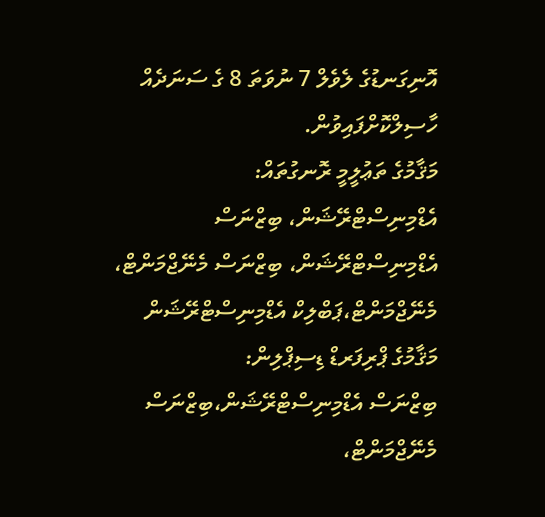އޮނިގަނޑުގެ ލެވެލް 7 ނުވަތަ 8 ގެ ސަނަދެއް ހާސިލްކޮށްފައިވުން.
މަޤާމުގެ ތަޢުލީމީ ރޮނގުތައް:
އެޑްމިނިސްޓްރޭޝަން، ބިޒްނަސް އެޑްމިނިސްޓްރޭޝަން، ބިޒްނަސް މެނޭޖްމަންޓް، މެނޭޖްމަންޓް،ޕަބްލިކް އެޑްމިނިސްޓްރޭޝަން
މަޤާމުގެ ޕްރިފަރޑް ޑިސިޕްލިން:
ބިޒްނަސް އެޑްމިނިސްޓްރޭޝަން،ބިޒްނަސް މެނޭޖްމަންޓް،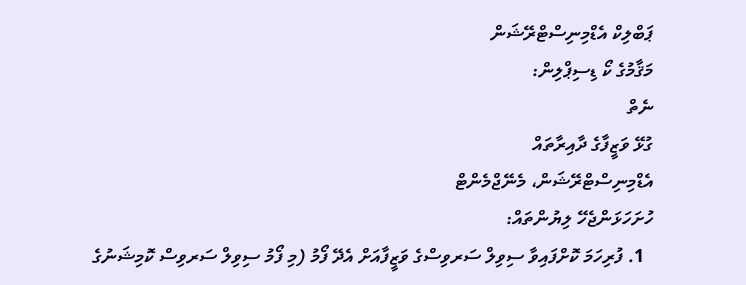ޕަބްލިކް އެޑްމިނިސްޓްރޭޝަން
މަޤާމުގެ ކޯ ޑިސިޕްލިން:
ނެތް
ގުޅޭ ވަޒީފާގެ ދާއިރާތައް
އެޑްމިނިސްޓްރޭޝަން، މެނޭޖްމެންޓް
ހުށަހަޅަންޖެހޭ ލިޔުންތައް:
  1. ފުރިހަމަ ކޮށްފައިވާ ސިވިލް ސަރވިސްގެ ވަޒީފާއަށް އެދޭ ފޯމު (މި ފޯމު ސިވިލް ސަރވިސް ކޮމިޝަނުގެ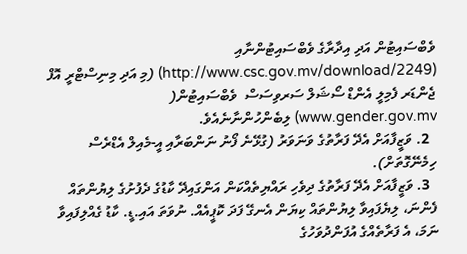ވެބްސައިޓުން އަދި އިދާރާގެ ވެބްސައިޓުންނާއި (http://www.csc.gov.mv/download/2249) (މި އަދި މިނިސްޓްރީ އޮފް ޖެންޑަރ ފެމިލީ އެންޑް ސޯޝަލް ސަރވިސަސް  ވެބްސައިޓުން( www.gender.gov.mv) ލިބެންހުންނާނެއެވެ.
  2. ވަޒީފާއަށް އެދޭ ފަރާތުގެ ވަނަވަރު (ގުޅޭނެ ފޯނު ނަންބަރާއި އީ-މެއިލް އެޑްރެސް ހިމެނޭގޮތަށް).
  3. ވަޒީފާއަށް އެދޭ ފަރާތުގެ ދިވެހި ރައްޔިތެއްކަން އަންގައިދޭ ކާޑުގެ ދެފުށުގެ ލިޔުންތައް ފެންނަ، ލިޔެފައިވާ ލިޔުންތައް ކިޔަން އެނގޭ ފަދަ ކޮޕީއެއް. ނުވަތަ އައި.ޑީ. ކާޑު ގެއްލިފައިވާ ނަމަ، އެ ފަރާތެއްގެ އުފަންދުވަހުގެ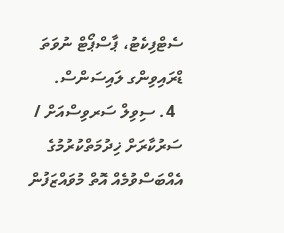ސެޓްފިކެޓު، ޕާސްޕޯޓް ނުވަތަ ޑްރައިވިންގ ލައިސަންސް.
  4. ސިވިލް ސަރވިސްއަށް / ސަރުކާރަށް ޚިދުމަތްކުރުމުގެ އެއްބަސްވުމެއް އޮތް މުވައްޒަފުން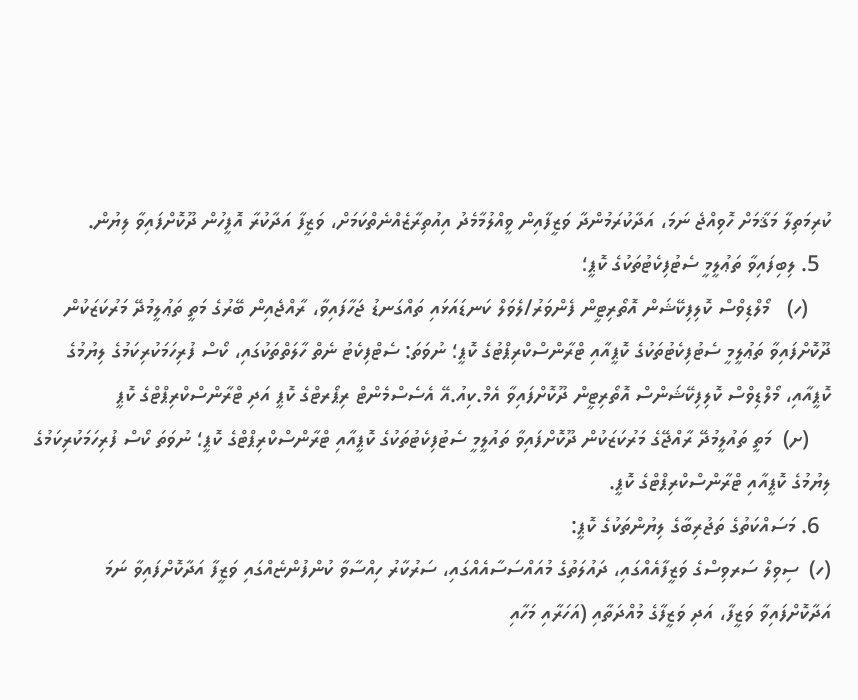ކުރިމަތިލާ މަޤާމަށް ހޮވިއްޖެ ނަމަ، އަދާކުރަމުންދާ ވަޒީފާއިން ވީއްލުމާމެދު އިއުތިރާޒެއްނެތްކަމަށް، ވަޒީފާ އަދާކުރާ އޮފީހުން ދޫކޮށްފައިވާ ލިޔުން.
  5. ލިބިފައިވާ ތަޢުލީމީ ސެޓުފިކެޓުތަކުގެ ކޮޕީ؛
    (ހ)   މޯލްޑިވްސް ކޮލިފިކޭޝަން އޮތޯރިޓީން ފެންވަރު/ލެވަލް ކަނޑައަޅައި ތައްގަނޑު ޖަހާފައިވާ، ރާއްޖެއިން ބޭރުގެ މަތީ ތަޢުލީމުދޭ މަރުކަޒަކުން ދޫކޮށްފައިވާ ތަޢުލީމީ ސެޓުފިކެޓުތަކުގެ ކޮޕީއާއި ޓްރާންސްކްރިޕްޓުގެ ކޮޕީ؛ ނުވަތަ: ސެޓްފިކެޓު ނެތް ހާލަތްތަކުގައި، ކޯސް ފުރިހަމަކުރިކަމުގެ ލިޔުމުގެ ކޮޕީއާއި، މޯލްޑިވްސް ކޮލިފިކޭޝަންސް އޮތޯރިޓީން ދޫކޮށްފައިވާ އެމް.ކިއު.އޭ އެސެސްމެންޓް ރިޕޯރޓްގެ ކޮޕީ އަދި ޓްރާންސްކްރިޕްޓްގެ ކޮޕީ
    (ށ)  މަތީ ތައުލީމުދޭ ރާއްޖޭގެ މަރުކަޒަކުން ދޫކޮށްފައިވާ ތައުލީމީ ސެޓުފިކެޓުތަކުގެ ކޮޕީއާއި ޓްރާންސްކްރިޕްޓްގެ ކޮޕީ؛ ނުވަތަ ކޯސް ފުރިހަމަކުރިކަމުގެ ލިޔުމުގެ ކޮޕީއާއި ޓްރާންސްކްރިޕްޓްގެ ކޮޕީ.
  6. މަސައްކަތުގެ ތަޖުރިބާގެ ލިޔުންތަކުގެ ކޮޕީ:
(ހ)  ސިވިލް ސަރވިސްގެ ވަޒީފާއެއްގައި، ދައުލަތުގެ މުއައްސަސާއެއްގައި، ސަރުކާރު ހިއްސާވާ ކުންފުންޏެއްގައި ވަޒީފާ އަދާކޮށްފައިވާ ނަމަ އަދާކޮށްފައިވާ ވަޒީފާ، އަދި ވަޒީފާގެ މުއްދަތާއި (އަހަރާއި މަހާއި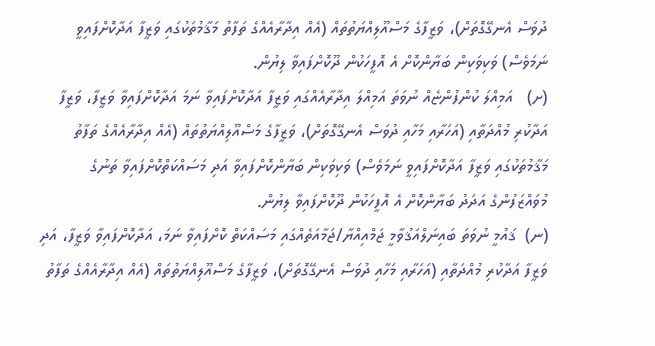ދުވަސް އެނގޭގޮތަށް)، ވަޒީފާގެ މަސްއޫލިއްޔަތުތައް (އެއް އިދާރާއެއްގެ ތަފާތު މަޤާމުތަކުގައި ވަޒީފާ އަދާކޮށްފައިވީ ނަމަވެސް) ވަކިވަކިން ބަޔާންކޮށް އެ އޮފީހަކުން ދޫކޮށްފައިވާ ލިޔުން.
(ށ)   އަމިއްލަ ކުންފުންޏެއް ނުވަތަ އަމިއްލަ އިދާރާއެއްގައި ވަޒީފާ އަދާކޮށްފައިވާ ނަމަ އަދާކޮށްފައިވާ ވަޒީފާ، ވަޒީފާ އަދާކުރި މުއްދަތާއި (އަހަރާއި މަހާއި ދުވަސް އެނގޭގޮތަށް)، ވަޒީފާގެ މަސްއޫލިއްޔަތުތައް (އެއް އިދާރާއެއްގެ ތަފާތު މަޤާމުތަކުގައި ވަޒީފާ އަދާކޮށްފައިވީ ނަމަވެސް) ވަކިވަކިން ބަޔާންކޮށްފައިވާ އަދި މަސައްކަތްކޮށްފައިވާ ތަނުގެ މުވައްޒަފުންގެ އަދަދު ބަޔާންކޮށް އެ އޮފީހަކުން ދޫކޮށްފައިވާ ލިޔުން.
(ނ)  ޤައުމީ ނުވަތަ ބައިނަލްއަޤުވާމީ ޖަމްއިއްޔާ/ޖަމާއަތެއްގައި މަސައްކަތް ކޮށްފައިވާ ނަމަ، އަދާކޮށްފައިވާ ވަޒީފާ، އަދި ވަޒީފާ އަދާކުރި މުއްދަތާއި (އަހަރާއި މަހާއި ދުވަސް އެނގޭގޮތަށް)، ވަޒީފާގެ މަސްއޫލިއްޔަތުތައް (އެއް އިދާރާއެއްގެ ތަފާތު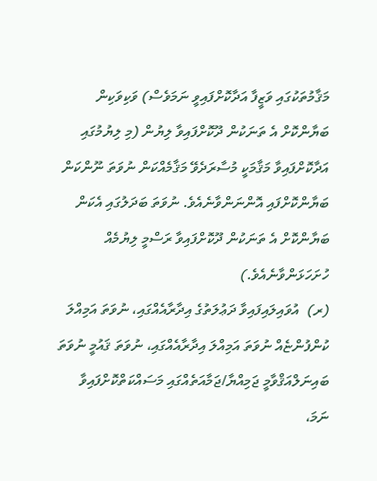މަޤާމުތަކުގައި ވަޒީފާ އަދާކޮށްފައިވީ ނަމަވެސް) ވަކިވަކިން ބަޔާންކޮށް އެ ތަނަކުން ދޫކޮށްފައިވާ ލިޔުން (މި ލިޔުމުގައި އަދާކޮށްފައިވާ މަޤާމަކީ މުސާރަދެވޭ މަޤާމެއްކަން ނުވަތަ ނޫންކަން ބަޔާންކޮށްފައި އޮންނަންވާނެއެވެ. ނުވަތަ ބަދަލުގައި އެކަން ބަޔާންކޮށް އެ ތަނަކުން ދޫކޮށްފައިވާ ރަސްމީ ލިޔުމެއް ހުށަހަޅަންވާނެއެވެ.)
(ރ)  އުވައިލައިފައިވާ ދަޢުލަތުގެ އިދާރާއެއްގައި، ނުވަތަ އަމިއްލަ ކުންފުންޏެއް ނުވަތަ އަމިއްލަ އިދާރާއެއްގައި، ނުވަތަ ޤައުމީ ނުވަތަ ބައިނަލްއަޤްވާމީ ޖަމިއްޔާ/ޖަމާއަތެއްގައި މަސައްކަތްކޮށްފައިވާ ނަމަ،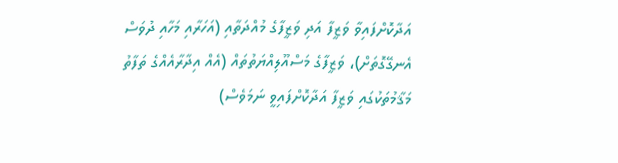އަދާކޮށްފައިވާ ވަޒީފާ އަދި ވަޒީފާގެ މުއްދަތާއި (އަހަރާއި މަހާއި ދުވަސް އެނގޭގޮތަށް)، ވަޒީފާގެ މަސްއޫލިއްޔަތުތައް (އެއް އިދާރާއެއްގެ ތަފާތު މަޤާމުތަކުގައި ވަޒީފާ އަދާކޮށްފައިވީ ނަމަވެސް)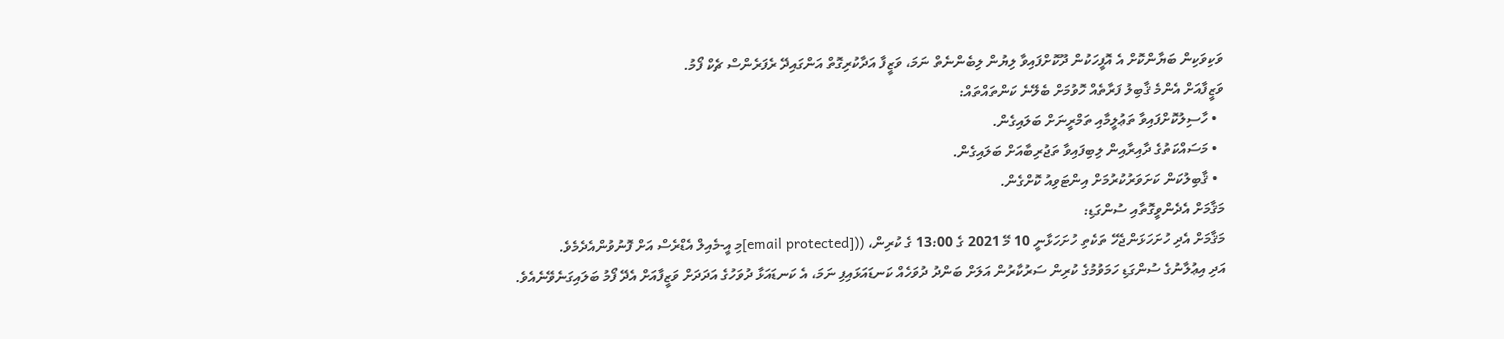ވަކިވަކިން ބަޔާންކޮށް އެ އޮފީހަކުން ދޫކޮށްފައިވާ ލިޔުން ލިބެންނެތް ނަމަ، ވަޒީފާ އަދާކުރިގޮތް އަންގައިދޭ ރެފަރެންސް ޗެކް ފޯމު.
ވަޒީފާއަށް އެންމެ ޤާބިލު ފަރާތެއް ހޮވުމަށް ބެލޭނެ ކަންތައްތައް:
  • ހާސިލުކޮށްފައިވާ ތަޢުލީމާއި ތަމްރީނަށް ބަލައިގެން.
  • މަސައްކަތުގެ ދާއިރާއިން ލިބިފައިވާ ތަޖުރިބާއަށް ބަލައިގެން.
  • ޤާބިލުކަން ކަށަވަރުކުރުމަށް އިންޓަވިއު ކޮށްގެން.
މަޤާމަށް އެދެންވީގޮތާއި ސުންގަޑި:
މަޤާމަށް އެދި ހުށަހަޅަންޖެހޭ ތަކެތި ހުށަހަޅާނީ 10 މޭ 2021 ގެ 13:00 ގެ ކުރިން، (([email protected]މި އީ-މެއިލް އެޑްރެސް އަށް ފޮނުވުންއެދެމެވެ.
އަދި އިޢުލާނުގެ ސުންގަޑި ހަމަވުމުގެ ކުރިން ސަރުކާރުން އަލަށް ބަންދު ދުވަހެއް ކަނޑައަޅައިފި ނަމަ، އެ ކަނޑައަޅާ ދުވަހުގެ އަދަދަށް ވަޒީފާއަށް އެދޭ ފޯމު ބަލައިގަނެވޭނެއެވެ.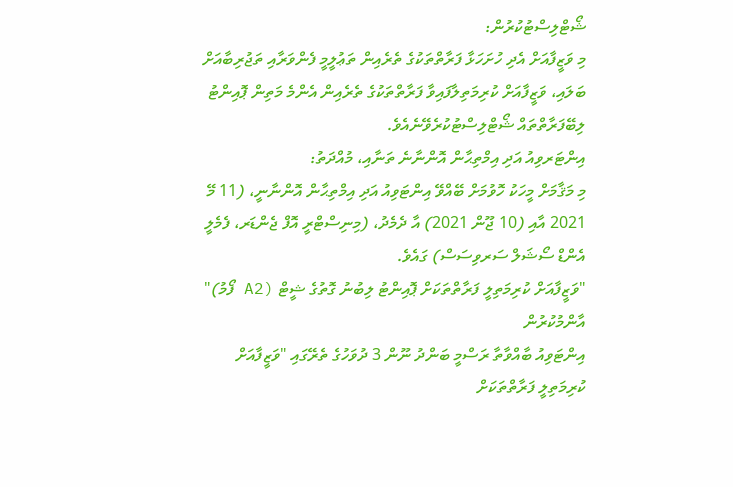ޝޯޓްލިސްޓުކުރުން:
މި ވަޒީފާއަށް އެދި ހުށަހަޅާ ފަރާތްތަކުގެ ތެރެއިން ތަޢުލީމީ ފެންވަރާއި ތަޖުރިބާއަށް ބަލައި، ވަޒީފާއަށް ކުރިމަތިލާފައިވާ ފަރާތްތަކުގެ ތެރެއިން އެންމެ މަތިން ޕޮއިންޓު ލިބޭފަރާތްތައް ޝޯޓްލިސްޓުކުރެވޭނެއެވެ.
އިންޓަރވިއު އަދި އިމްތިޙާން އޮންނާނެ ތަނާއި، މުއްދަތު:
މި މަޤާމަށް މީހަކު ހޮވުމަށް ބޭއްވޭ އިންޓަވިއު އަދި އިމްތިޙާން އޮންނާނީ، (11 މޭ 2021 އާއި (10 ޖޫން 2021) އާ ދެމެދު، (މިނިސްޓްރީ އޮފް ޖެންޑަރ، ފެމެލީ އެންޑް ސޯޝަލް ސަރވިސަސް) ގައެވެ.
"ވަޒީފާއަށް ކުރިމަތިލީ ފަރާތްތަކަށް ޕޮއިންޓު ލިބުނު ގޮތުގެ ޝީޓް (A2 ފޯމު)" އާންމުކުރުން
އިންޓަވިއު ބާއްވާތާ ރަސްމީ ބަންދު ނޫން 3 ދުވަހުގެ ތެރޭގައި "ވަޒީފާއަށް ކުރިމަތިލީ ފަރާތްތަކަށް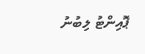ޕޮއިންޓު ލިބުނު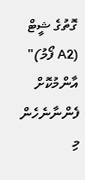ގޮތުގެ ޝީޓް (A2 ފޯމު)" އާންމުކޮށް ފެންނާނެހެން މި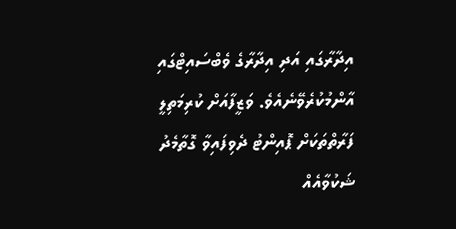އިދާރާގައި އަދި އިދާރާގެ ވެބްސައިޓްގައި އާންމުކުރެވޭނެއެވެ. ވަޒީފާއަށް ކުރިމަތިލީ ފަރާތްތަކަށް ޕޮއިންޓު ދެވިފައިވާ ގޮތާމެދު ޝަކުވާއެއް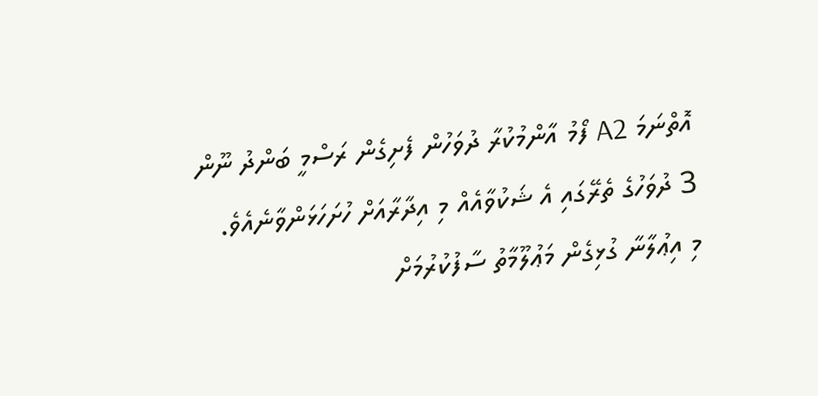އޮތްނަމަ A2 ފޯމު އާންމުކުރާ ދުވަހުން ފެށިގެން ރަސްމީ ބަންދު ނޫން 3 ދުވަހުގެ ތެރޭގައި އެ ޝަކުވާއެއް މި އިދާރާއަށް ހުށަހަޅަންވާނެއެވެ.
މި އިޢުލާނާ ގުޅިގެން މަޢުލޫމާތު ސާފުކުރުމަށް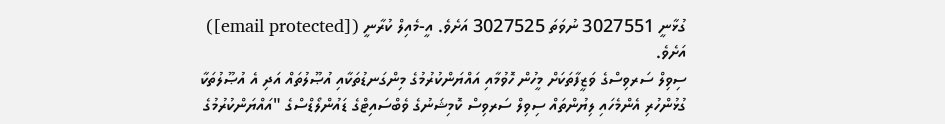ގުޅާނީ 3027551 ނުވަތަ 3027525 އަށެވެ. އީ-މެއިލް ކުރާނީ ([email protected]) އަށެވެ.
ސިވިލް ސަރވިސްގެ ވަޒީފާތަކަށް މީހުން ހޮވުމާއި އައްޔަންކުރުމުގެ މިންގަނޑުތަކާއި އުޞޫލުތައް އަދި އެ އުޞޫލުތަކާ ގުޅުންހުރި އެންމެހައި ލިޔުންތައް ސިވިލް ސަރވިސް ކޮމިޝަނުގެ ވެބްސައިޓްގެ ޑައުންލޯޑްސްގެ "އައްޔަންކުރުމުގެ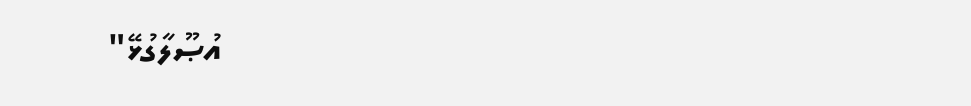އުޞޫލާގުޅޭ"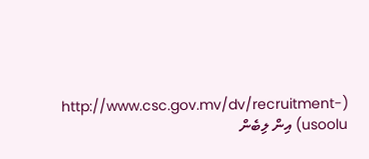(http://www.csc.gov.mv/dv/recruitment-usoolu) އިން ލިބެން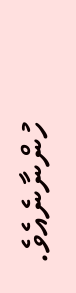ހުންނާނެއެވެ.